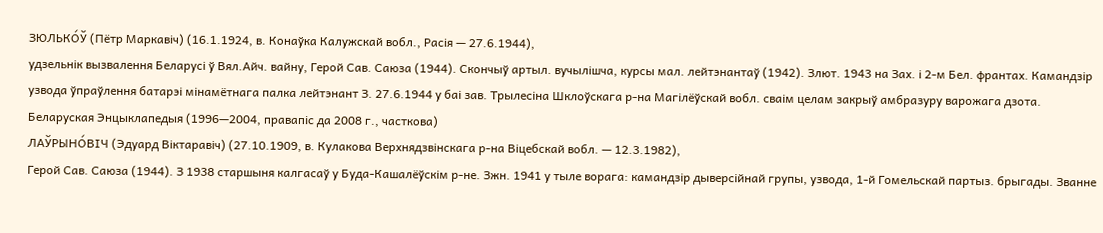ЗЮЛЬКО́Ў (Пётр Маркавіч) (16.1.1924, в. Конаўка Калужскай вобл., Расія — 27.6.1944),
удзельнік вызвалення Беларусі ў Вял.Айч. вайну, Герой Сав. Саюза (1944). Скончыў артыл. вучылішча, курсы мал. лейтэнантаў (1942). Злют. 1943 на Зах. і 2-м Бел. франтах. Камандзір узвода ўпраўлення батарэі мінамётнага палка лейтэнант З. 27.6.1944 у баі зав. Трылесіна Шклоўскага р-на Магілёўскай вобл. сваім целам закрыў амбразуру варожага дзота.
Беларуская Энцыклапедыя (1996—2004, правапіс да 2008 г., часткова)
ЛАЎРЫНО́ВІЧ (Эдуард Віктаравіч) (27.10.1909, в. Кулакова Верхнядзвінскага р-на Віцебскай вобл. — 12.3.1982),
Герой Сав. Саюза (1944). З 1938 старшыня калгасаў у Буда-Кашалёўскім р-не. Зжн. 1941 у тыле ворага: камандзір дыверсійнай групы, узвода, 1-й Гомельскай партыз. брыгады. Званне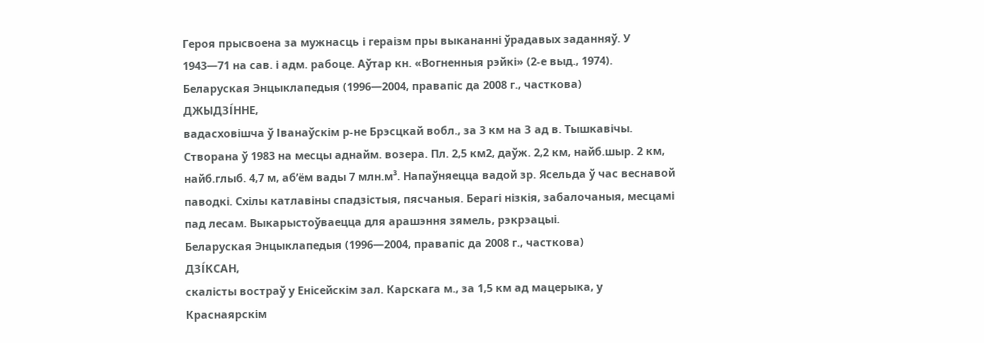Героя прысвоена за мужнасць і гераізм пры выкананні ўрадавых заданняў. У 1943—71 на сав. і адм. рабоце. Аўтар кн. «Вогненныя рэйкі» (2-е выд., 1974).
Беларуская Энцыклапедыя (1996—2004, правапіс да 2008 г., часткова)
ДЖЫДЗІ́ННЕ,
вадасховішча ў Іванаўскім р-не Брэсцкай вобл., за 3 км на З ад в. Тышкавічы. Створана ў 1983 на месцы аднайм. возера. Пл. 2,5 км2, даўж. 2,2 км, найб.шыр. 2 км, найб.глыб. 4,7 м, аб’ём вады 7 млн.м³. Напаўняецца вадой зр. Ясельда ў час веснавой паводкі. Схілы катлавіны спадзістыя, пясчаныя. Берагі нізкія, забалочаныя, месцамі пад лесам. Выкарыстоўваецца для арашэння зямель, рэкрэацыі.
Беларуская Энцыклапедыя (1996—2004, правапіс да 2008 г., часткова)
ДЗІ́КСАН,
скалісты востраў у Енісейскім зал. Карскага м., за 1,5 км ад мацерыка, у Краснаярскім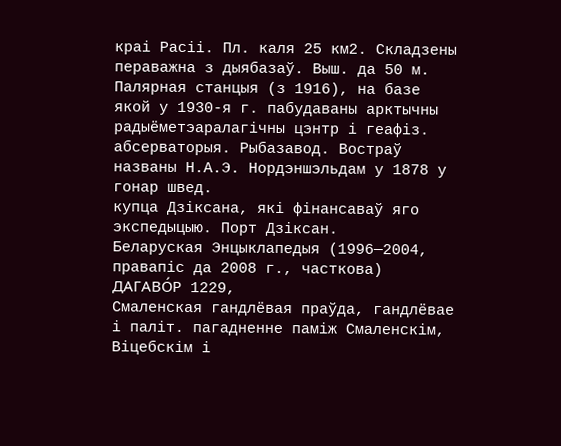краі Расіі. Пл. каля 25 км2. Складзены пераважна з дыябазаў. Выш. да 50 м. Палярная станцыя (з 1916), на базе якой у 1930-я г. пабудаваны арктычны радыёметэаралагічны цэнтр і геафіз. абсерваторыя. Рыбазавод. Востраў названы Н.А.Э. Нордэншэльдам у 1878 у гонар швед.
купца Дзіксана, які фінансаваў яго экспедыцыю. Порт Дзіксан.
Беларуская Энцыклапедыя (1996—2004, правапіс да 2008 г., часткова)
ДАГАВО́Р 1229,
Смаленская гандлёвая праўда, гандлёвае і паліт. пагадненне паміж Смаленскім, Віцебскім і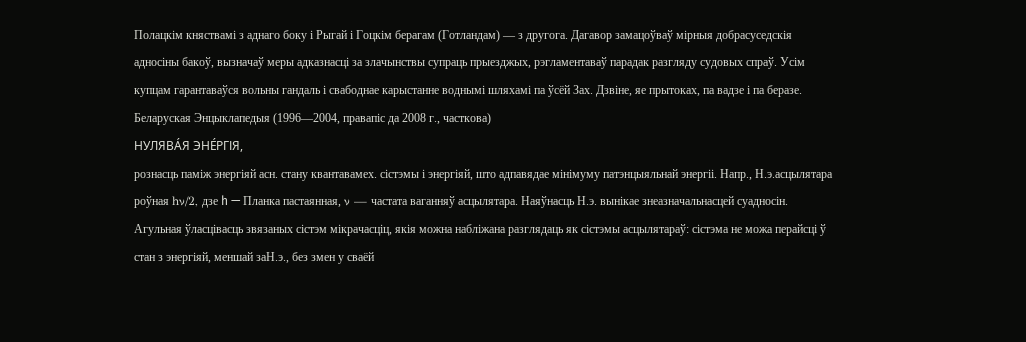Полацкім княствамі з аднаго боку і Рыгай і Гоцкім берагам (Готландам) — з другога. Дагавор замацоўваў мірныя добрасуседскія адносіны бакоў, вызначаў меры адказнасці за злачынствы супраць прыезджых, рэгламентаваў парадак разгляду судовых спраў. Усім купцам гарантаваўся вольны гандаль і свабоднае карыстанне воднымі шляхамі па ўсёй Зах. Дзвіне, яе прытоках, па вадзе і па беразе.
Беларуская Энцыклапедыя (1996—2004, правапіс да 2008 г., часткова)
НУЛЯВА́Я ЭНЕ́РГІЯ,
рознасць паміж энергіяй асн. стану квантавамех. сістэмы і энергіяй, што адпавядае мінімуму патэнцыяльнай энергіі. Напр., Н.э.асцылятара роўная hν/2, дзе h — Планка пастаянная, ν — частата ваганняў асцылятара. Наяўнасць Н.э. вынікае знеазначальнасцей суадносін. Агульная ўласцівасць звязаных сістэм мікрачасціц, якія можна набліжана разглядаць як сістэмы асцылятараў: сістэма не можа перайсці ў стан з энергіяй, меншай заН.э., без змен у сваёй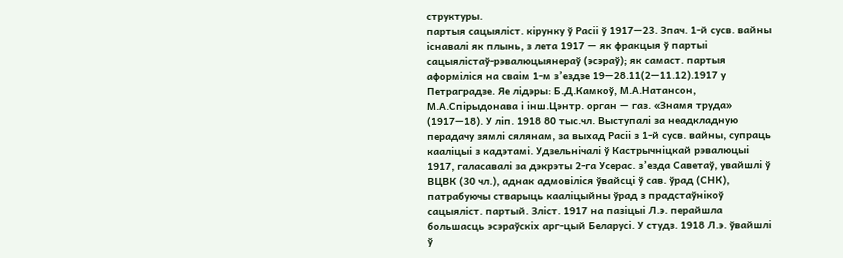структуры.
партыя сацыяліст. кірунку ў Расіі ў 1917—23. Зпач. 1-й сусв. вайны існавалі як плынь, з лета 1917 — як фракцыя ў партыі сацыялістаў-рэвалюцыянераў (эсэраў); як самаст. партыя аформіліся на сваім 1-м з’ездзе 19—28.11(2—11.12).1917 у Петраградзе. Яе лідэры: Б.Д.Камкоў, М.А.Натансон, М.А.Спірыдонава і інш.Цэнтр. орган — газ. «Знамя труда» (1917—18). У ліп. 1918 80 тыс.чл. Выступалі за неадкладную перадачу зямлі сялянам, за выхад Расіі з 1-й сусв. вайны, супраць кааліцыі з кадэтамі. Удзельнічалі ў Кастрычніцкай рэвалюцыі 1917, галасавалі за дэкрэты 2-га Усерас. з’езда Саветаў, увайшлі ў ВЦВК (30 чл.), аднак адмовіліся ўвайсці ў сав. ўрад (СНК), патрабуючы стварыць кааліцыйны ўрад з прадстаўнікоў сацыяліст. партый. Зліст. 1917 на пазіцыі Л.э. перайшла большасць эсэраўскіх арг-цый Беларусі. У студз. 1918 Л.э. ўвайшлі ў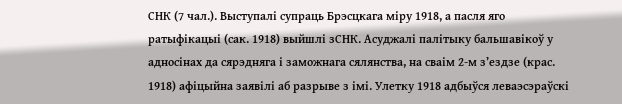СНК (7 чал.). Выступалі супраць Брэсцкага міру 1918, а пасля яго ратыфікацыі (сак. 1918) выйшлі зСНК. Асуджалі палітыку бальшавікоў у адносінах да сярэдняга і заможнага сялянства, на сваім 2-м з’ездзе (крас. 1918) афіцыйна заявілі аб разрыве з імі. Улетку 1918 адбыўся леваэсэраўскі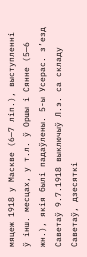мяцеж 1918 у Маскве (6—7 ліп.), выступленні ў інш. месцах, у т.л. ў Оршы і Сянне (5—6 жн.), якія былі падаўлены. 5-ы Усерас. з’езд Саветаў 9.7.1918 выключыў Л.э. са складу Саветаў, дзесяткі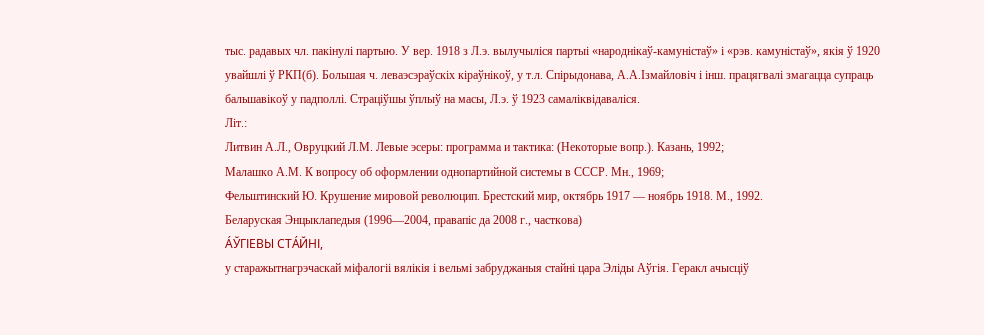тыс. радавых чл. пакінулі партыю. У вер. 1918 з Л.э. вылучыліся партыі «народнікаў-камуністаў» і «рэв. камуністаў», якія ў 1920 увайшлі ў РКП(б). Большая ч. леваэсэраўскіх кіраўнікоў, у т.л. Спірыдонава, А.А.Ізмайловіч і інш. працягвалі змагацца супраць бальшавікоў у падполлі. Страціўшы ўплыў на масы, Л.э. ў 1923 самаліквідаваліся.
Літ.:
Литвин А.Л., Овруцкий Л.М. Левые эсеры: программа и тактика: (Некоторые вопр.). Казань, 1992;
Малашко А.М. К вопросу об оформлении однопартийной системы в СССР. Мн., 1969;
Фельштинский Ю. Крушение мировой революцип. Брестский мир, октябрь 1917 — ноябрь 1918. М., 1992.
Беларуская Энцыклапедыя (1996—2004, правапіс да 2008 г., часткова)
А́ЎГІЕВЫ СТА́ЙНІ,
у старажытнагрэчаскай міфалогіі вялікія і вельмі забруджаныя стайні цара Эліды Аўгія. Геракл ачысціў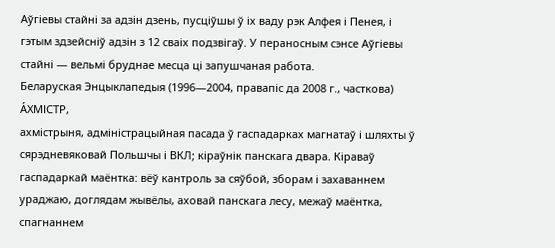Аўгіевы стайні за адзін дзень, пусціўшы ў іх ваду рэк Алфея і Пенея, і гэтым здзейсніў адзін з 12 сваіх подзвігаў. У пераносным сэнсе Аўгіевы стайні — вельмі бруднае месца ці запушчаная работа.
Беларуская Энцыклапедыя (1996—2004, правапіс да 2008 г., часткова)
А́ХМІСТР,
ахмістрыня, адміністрацыйная пасада ў гаспадарках магнатаў і шляхты ў сярэдневяковай Польшчы і ВКЛ; кіраўнік панскага двара. Кіраваў гаспадаркай маёнтка: вёў кантроль за сяўбой, зборам і захаваннем ураджаю, доглядам жывёлы, аховай панскага лесу, межаў маёнтка, спагнаннем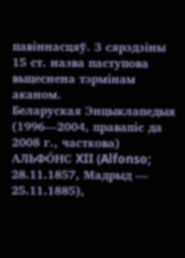павіннасцяў. З сярэдзіны 15 ст. назва паступова выцеснена тэрмінам аканом.
Беларуская Энцыклапедыя (1996—2004, правапіс да 2008 г., часткова)
АЛЬФО́НС XII (Alfonso; 28.11.1857, Мадрыд — 25.11.1885),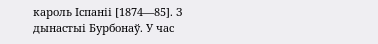кароль Іспаніі [1874—85]. З дынастыі Бурбонаў. У час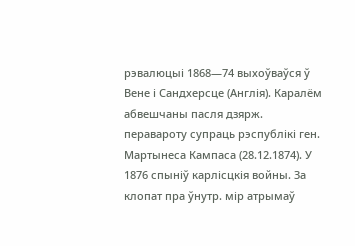рэвалюцыі 1868—74 выхоўваўся ў Вене і Сандхерсце (Англія). Каралём абвешчаны пасля дзярж. перавароту супраць рэспублікі ген. Мартынеса Кампаса (28.12.1874). У 1876 спыніў карлісцкія войны. За клопат пра ўнутр. мір атрымаў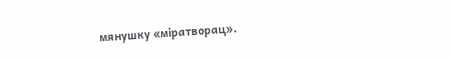мянушку «міратворац».